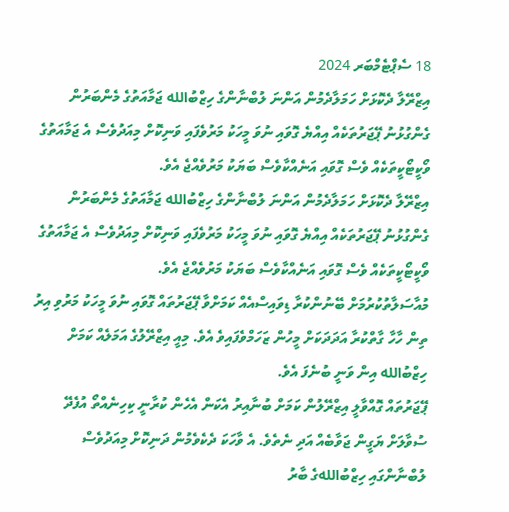18 ސެޕްޓެމްބަރ 2024
އިޒްރޭލާ ދެކޮޅަށް ހަމަލާދެމުން އަންނަ ލުބްނާންގެ ހިޒްބުالله ޖަމާއަތުގެ މެންބަރުން ގެންގުޅުނު ޕޭޖަރުތަކެއް އިއްޔެ ގޮވައި ނުވަ މީހަކު މަރުވެފައި ވަނިކޮށް މިއަދުވެސް އެ ޖަމާއަތުގެ ވޯކީޓޯކީތަކެއް ވެސް ގޮވައި އަނެއްކާވެސް ބަޔަކު މަރުވެއްޖެ އެވެ.
އިޒްރޭލާ ދެކޮޅަށް ހަމަލާދެމުން އަންނަ ލުބްނާންގެ ހިޒްބުالله ޖަމާއަތުގެ މެންބަރުން ގެންގުޅުނު ޕޭޖަރުތަކެއް އިއްޔެ ގޮވައި ނުވަ މީހަކު މަރުވެފައި ވަނިކޮށް މިއަދުވެސް އެ ޖަމާއަތުގެ ވޯކީޓޯކީތަކެއް ވެސް ގޮވައި އަނެއްކާވެސް ބަޔަކު މަރުވެއްޖެ އެވެ.
މުއާސަލާތުކުރުމަށް ބޭނުންކުރާ ޑިވައިސްއެއް ކަމަށްވާ ޕޭޖަރުތައް ގޮވައި ނުވަ މީހަކު މަރުވި އިރު ތިން ހާހާ ގާތްކުރާ އަދަދަކަށް މީހުން ޒަހަމްވެފައިވެ އެވެ. މިއީ އިޒްރޭލުގެ އަމަލެއް ކަމަށް ހިޒްބުالله އިން ވަނީ ބުނެފަ އެވެ.
ޕޭޖަރުތައް ގޮއްވާލީ އިޒްރޭލުން ކަމަށް ބުނާއިރު އެކަން އެހެން ކުރާނީ ކިހިނެއްތޯ އުފެދޭ ސުވާލަށް ޔަގީން ޖަވާބެއް އަދި ނެތެވެ. އެ ވާހަކަ ދެކެވެމުން ދަނިކޮށް މިއަދުވެސް ލުބްނާންގައި ހިޒްބުاللهގެ ބާރު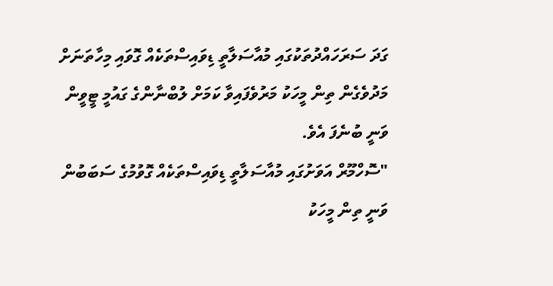ގަދަ ސަރަހައްދުތަކުގައި މުއާސަލާތީ ޑިވައިސްތަކެއް ގޮވައި މިހާތަނަށް މަދުވެގެން ތިން މީހަކު މަރުވެފައިވާ ކަމަށް ލުބްނާންގެ ގައުމީ ޓީވީން ވަނީ ބުނެފަ އެވެ.
"ސޮހްމޫރް އަވަށުގައި މުއާސަލާތީ ޑިވައިސްތަކެއް ގޮވުމުގެ ސަބަބުން ވަނީ ތިން މީހަކު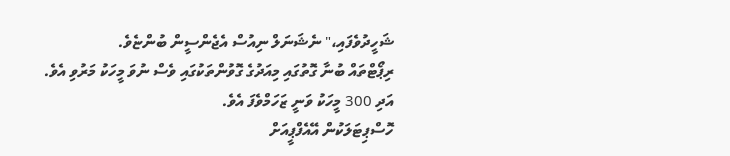ޝަހީދުވެފައި،" ނެޝަނަލް ނިއުސް އެޖެންސީން ބުންޏެވެ.
ރިޕޯޓްތައް ބުނާ ގޮތުގައި މިއަދުގެ ގޮވުންތަކުގައި ވެސް ނުވަ މީހަކު މަރުވި އެވެ. އަދި 300 މީހަކު ވަނީ ޒަހަމްވެފަ އެވެ.
ހޮސްޕިޓަލަކުން އޭއެފްޕީއަށް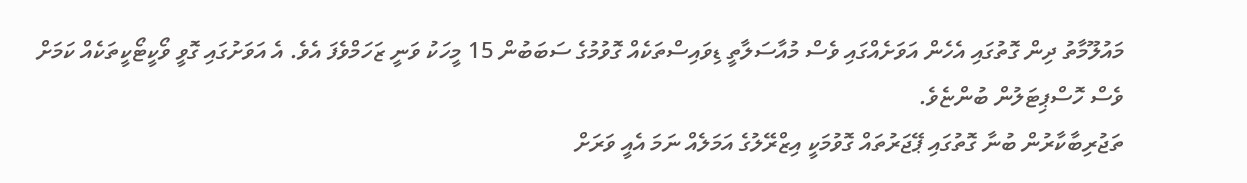މައުލޫމާތު ދިން ގޮތުގައި އެހެން އަވަށެއްގައި ވެސް މުއާސަލާތީ ޑިވައިސްތަކެއް ގޮވުމުގެ ސަބަބުން 15 މީހަކު ވަނީ ޒަހަމްވެފަ އެވެ. އެ އަވަށުގައި ގޮވީ ވޯކީޓޯކީތަކެއް ކަމަށް ވެސް ހޮސްޕިޓަލުން ބުންޏެވެ.
ތަޖުރިބާކާރުން ބުނާ ގޮތުގައި ޕޭޖަރުތައް ގޮވުމަކީ އިޒްރޭލުގެ އަމަލެއް ނަމަ އެއީ ވަރަށް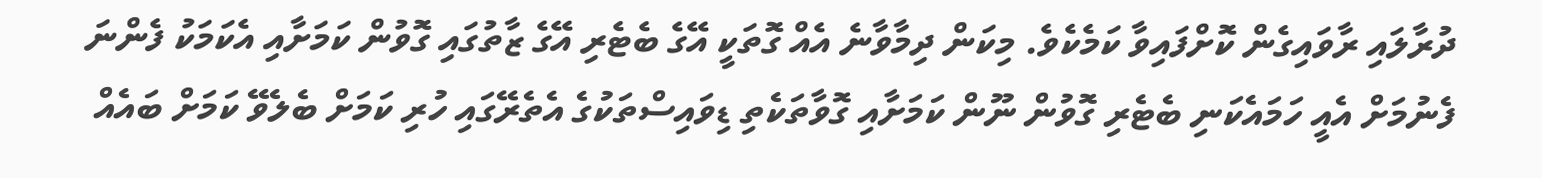ދުރާލައި ރާވައިގެން ކޮށްފައިވާ ކަމެކެވެ. މިކަން ދިމާވާނެ އެއް ގޮތަކީ އޭގެ ބެޓެރި އޭގެ ޒާތުގައި ގޮވުން ކަމަށާއި އެކަމަކު ފެންނަ ފެނުމަށް އެއީ ހަމައެކަނި ބެޓެރި ގޮވުން ނޫން ކަމަށާއި ގޮވާތަކެތި ޑިވައިސްތަކުގެ އެތެރޭގައި ހުރި ކަމަށް ބެލެވޭ ކަމަށް ބައެއް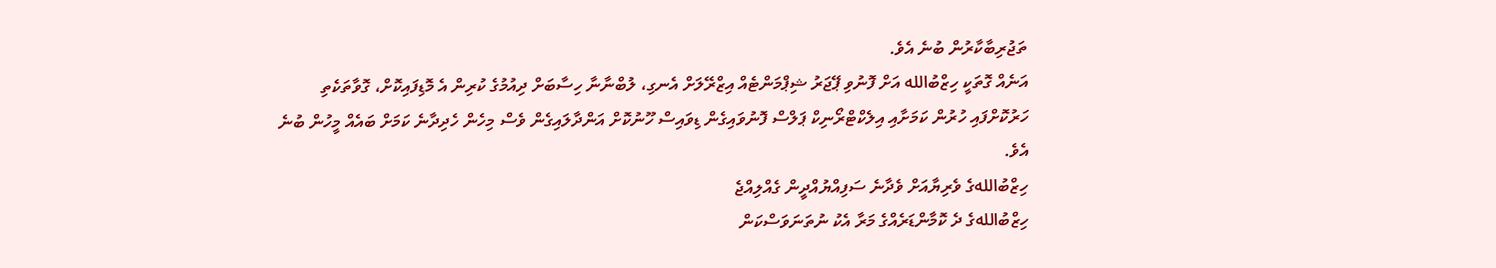ތަޖުރިބާކާރުން ބުނެ އެވެ.
އަނެއް ގޮތަކީ ހިޒްބުالله އަށް ފޮނުވި ޕޭޖަރު ޝިޕްމަންޓެއް އިޒްރޭލަށް އެނގި، ލުބްނާނާ ހިސާބަށް ދިއުމުގެ ކުރިން އެ މޮޑިފައިކޮށް، ގޮވާތަކެތި ހަރުކޮށްފައި ހުރުން ކަމަށާއި އިލެކްޓްރޯނިކް ޕަލްސް ފޮނުވައިގެން ޑިވައިސް ހޫނުކޮށް އަންދާލައިގެން ވެސް މިހެން ހެދިދާނެ ކަމަށް ބައެއް މީހުން ބުނެ އެވެ.
ހިޒްބުاللهގެ ވެރިޔާއަށް ވެދާނެ ސަފިއްޔުއްދީން ގެއްލިއްޖެ
ހިޒްބުاللهގެ ދެ ކޮމާންޑަރެއްގެ މަރާ އެކު ނުތަނަވަސްކަން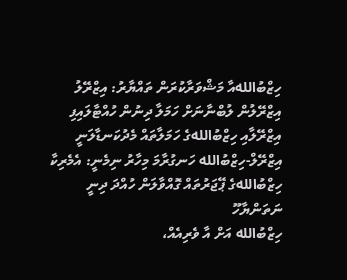ހިޒްބުاللهއާ މަޝްވަރާކުރަން ތައްޔާރު: އިޒްރޭލު
އިޒްރޭލުން ލުބްނާނަށް ހަމަލާ ދިނުން ހުއްޓާލައިފި
އިޒްރޭލާއި ހިޒްބުاللهގެ ހަމަލާތައް މެދުކަނޑާލަނީ
އިޒްރޭލް-ހިޒްބުالله ހަނގުރާމަ މިހާރު ނިމެނީ: އެމެރިކާ
ހިޒްބުاللهގެ ޕޭޖަރުތައް ގޮއްވާލަން ހުއްދަ ދިނީ ނަތަންޔާހޫ
ހިޒްބުالله އަށް އާ ވެރިއެއް،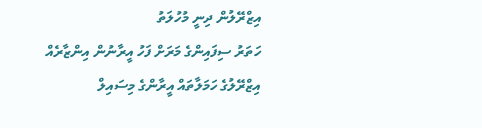އިޒްރޭލުން ދިނީ މުހުލަތު
ހަތަރު ސިފައިންގެ މަރަށް ފަހު އީރާނުން އިންޒާރެއް
އިޒްރޭލުގެ ހަމަލާތައް އީރާންގެ މިސައިލް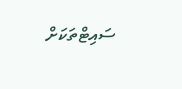ސައިޓްތަކަށް